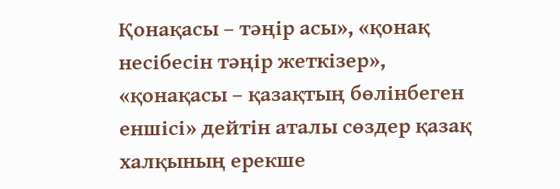Қонақасы – тәңір асы», «қонақ несібесін тәңір жеткізер», «қонақасы – қазақтың бөлінбеген еншісі» дейтін аталы сөздер қазақ халқының ерекше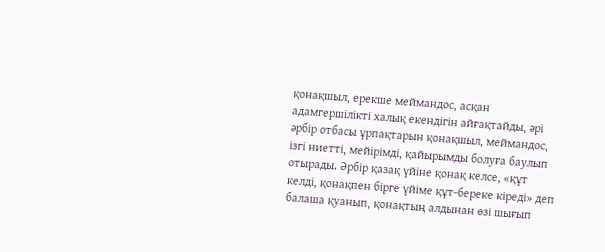қонақшыл, ерекше меймандос, асқан адамгершілікті халық екендігін айғақтайды, әрі әрбір отбасы ұрпақтарын қонақшыл, меймандос, ізгі ниетті, мейірімді, қайырымды болуға баулып отырады. Әрбір қазақ үйіне қонақ келсе, «құт келді, қонақпен бірге үйіме құт-береке кіреді» деп балаша қуанып, қонақтың алдынан өзі шығып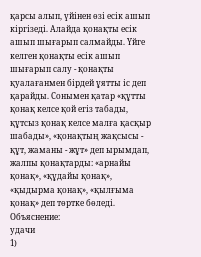қарсы алып, үйінен өзі есік ашып кіргізеді. Алайда қонақты есік ашып шығарып салмайды. Үйге келген қонақты есік ашып шығарып салу - қонақты қуалағанмен бірдей ұятты іс деп қарайды. Сонымен қатар «құтты қонақ келсе қой егіз табады, құтсыз қонақ келсе малға қасқыр шабады», «қонақтың жақсысы - құт, жаманы - жұт» деп ырымдап, жалпы қонақтарды: «арнайы қонақ», «құдайы қонақ», «қыдырма қонақ», «қылғыма қонақ» деп төртке бөледі.
Объяснение:
удачи
1)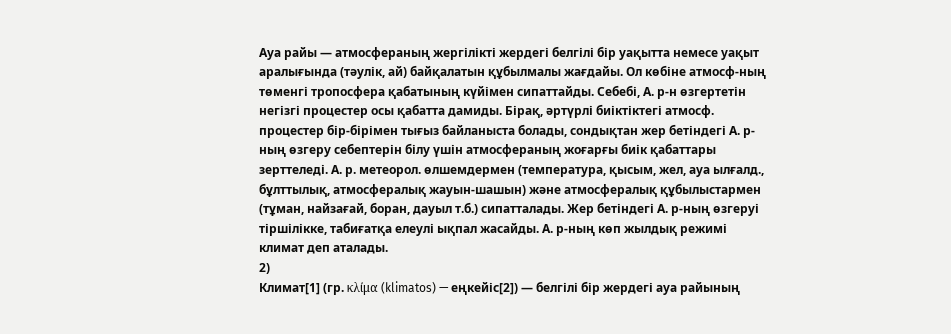Ауа райы — атмосфераның жергілікті жердегі белгілі бір уақытта немесе уақыт аралығында (тәулік, ай) байқалатын құбылмалы жағдайы. Ол көбіне атмосф-ның төменгі тропосфера қабатының күйімен сипаттайды. Себебі, А. р-н өзгертетін негізгі процестер осы қабатта дамиды. Бірақ, әртүрлі биіктіктегі атмосф. процестер бір-бірімен тығыз байланыста болады, сондықтан жер бетіндегі А. р-ның өзгеру себептерін білу үшін атмосфераның жоғарғы биік қабаттары зерттеледі. А. р. метеорол. өлшемдермен (температура, қысым, жел, ауа ылғалд., бұлттылық, атмосфералық жауын-шашын) және атмосфералық құбылыстармен (тұман, найзағай, боран, дауыл т.б.) сипатталады. Жер бетіндегі А. р-ның өзгеруі тіршілікке, табиғатқа елеулі ықпал жасайды. А. р-ның көп жылдық режимі климат деп аталады.
2)
Климат[1] (гр. κλίμα (klimatos) — еңкейіс[2]) — белгілі бір жердегі ауа райының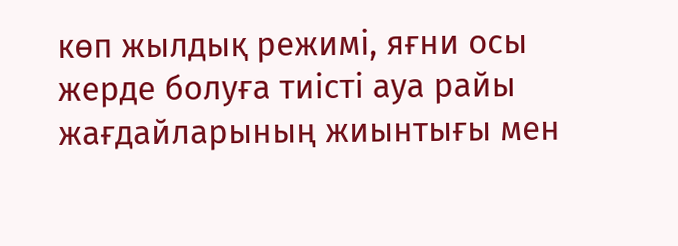көп жылдық режимі, яғни осы жерде болуға тиісті ауа райы жағдайларының жиынтығы мен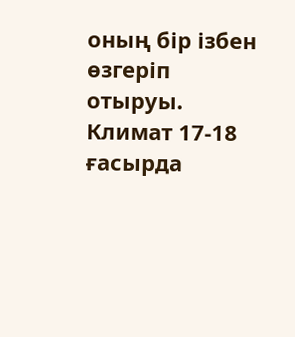оның бір ізбен өзгеріп отыруы.
Климат 17-18 ғасырда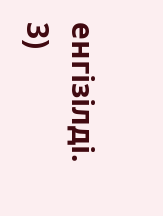енгізілді.
3)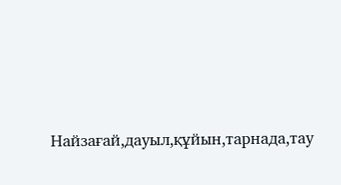Найзағай,дауыл,құйын,тарнада,тау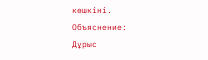көшкіні.
Объяснение:
Дұрыс